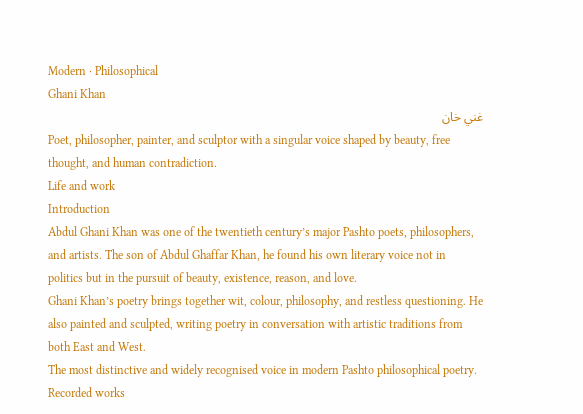Modern · Philosophical
Ghani Khan
غني خان
Poet, philosopher, painter, and sculptor with a singular voice shaped by beauty, free thought, and human contradiction.
Life and work
Introduction
Abdul Ghani Khan was one of the twentieth century’s major Pashto poets, philosophers, and artists. The son of Abdul Ghaffar Khan, he found his own literary voice not in politics but in the pursuit of beauty, existence, reason, and love.
Ghani Khan’s poetry brings together wit, colour, philosophy, and restless questioning. He also painted and sculpted, writing poetry in conversation with artistic traditions from both East and West.
The most distinctive and widely recognised voice in modern Pashto philosophical poetry.
Recorded works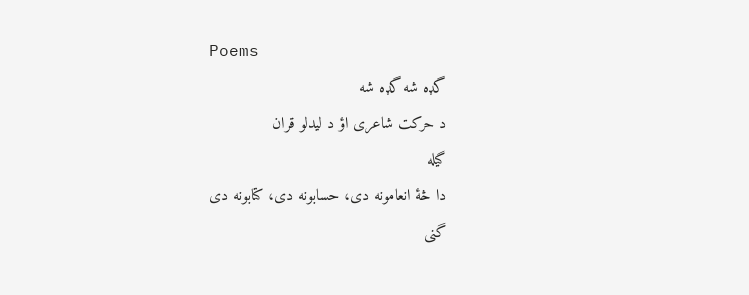Poems
گډه شه گډه شه
د حرکت شاعری اؤ د ليدلو قران
گيله
دا څۀ انعامونه دی، حسابونه دی، کتابونه دی
گنی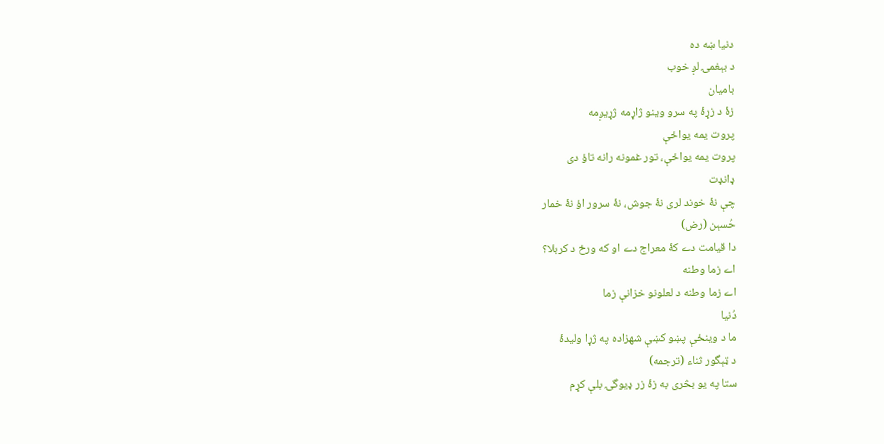دنيا ښه ده
د بېغمۍ لږ خوب
باميان
زۀ د زړۀ په سرو وينو ژاړمه ژړيږمه
پروت يمه يواځې
پروت يمه يواځې، تور غمونه رانه تاؤ دی
ډانډت
چې نۀ خوند لری نۀ جوش، نۀ سرور اؤ نۀ خمار
حُسېن (رض)
دا قيامت دے کۀ معراج دے او که ورځ د کربلا؟
اے زما وطنه
اے زما وطنه د لعلونو خزانې زما
دُنيا
ما د وينځې پښو کښې شهزاده په ژړا وليدۀ
د ټېگور ثناء (ترجمه)
ستا په يو بڅری به زۀ زر ډيوگۍ بلې کړم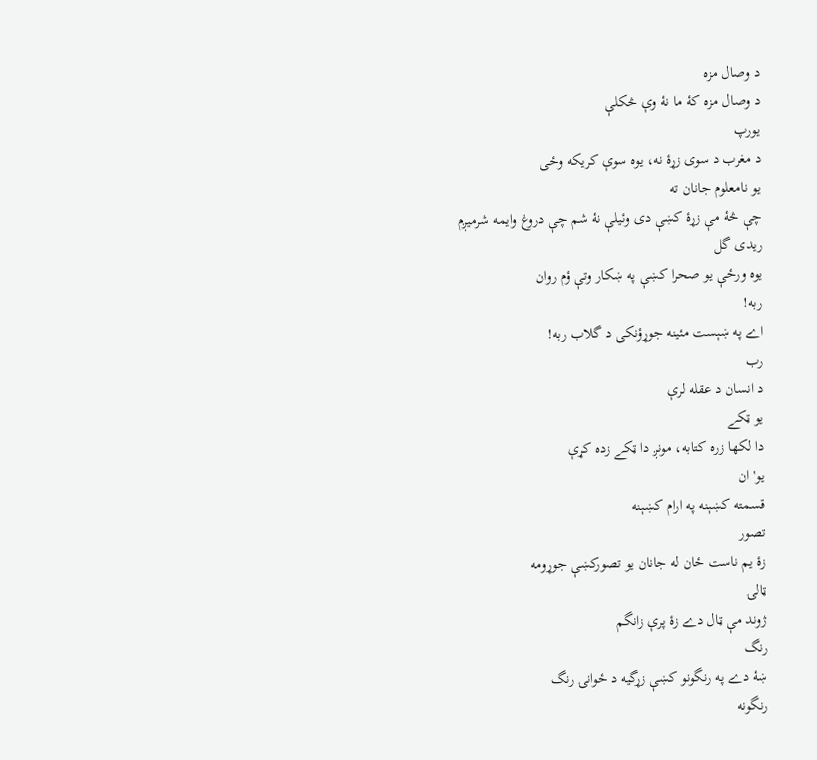د وصال مزه
د وصال مزه کۀ ما نۀ وې څکلې
يورپ
د مغرب د سوی زړۀ نه، يوه سوې کريکه وځی
يو نامعلوم جانان ته
چې څۀ مې زړۀ کښې دی وئيلې نۀ شم چې دروغ وايمه شرميږم
ريدی گل
يوه ورځې يو صحرا کښې په ښکار وتې ؤم روان
ربه!
اے په ښېست مئينه جوړؤنکی د گلاب ربه!
رب
د انسان د عقله لرې
يو ټکے
دا لکها زره کتابه، مونږ دا ټکے زده کړې
يو' ان
قسمته کښېنه په ارام کښېنه
تصور
زۀ يم ناست ځان له جانان يو تصورکښې جوړومه
ټالۍ
ژوند مې ټال دے زۀ پرې زانگم
رنگ
ښۀ دے په رنگونو کښې زړگيه د ځوانۍ رنگ
رنگونه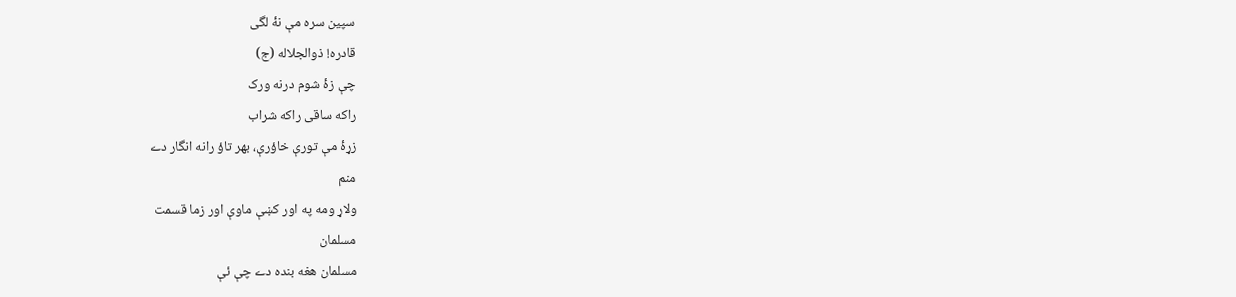سپين سره مې نۀ لگی
قادره! ذوالجلاله (ج)
چې زۀ شوم درنه ورک
راکه ساقی راکه شراب
زړۀ مې تورې خاؤرې، بهر تاؤ رانه انگار دے
منم
ولاړ ومه په اور کښې ماوې اور زما قسمت
مسلمان
مسلمان هغه بنده دے چې ئې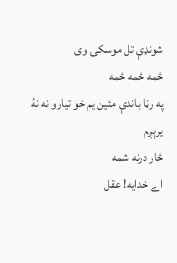شونډې تل موسکۍ وی
ځمه ځمه ځمه
په رڼا باندې مئين يم خو تيارو نه نۀ يرېږم
ځار درنه شمه
اے خدايه! عقل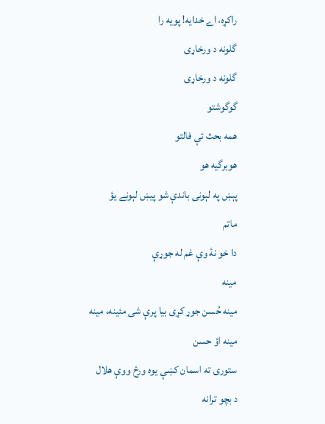راکړه، اے خدايه! پويه را
گلونه د ورخاړی
گلونه د ورخاړی
گوگوشتو
همه بحث ئې فالتو
هوبرگيه هو
پېښ په لېونی باندې شو پيښ لېونے يؤ
ماتم
دا خو نۀ وې غم له جوړې
مينه
مينه حُسن جوړ کړی بيا پرې شی مئينه، مينه
مينه اؤ حسن
ستوری ته اسمان کښې يوه ورځ ووې هلال
د بچو ترانه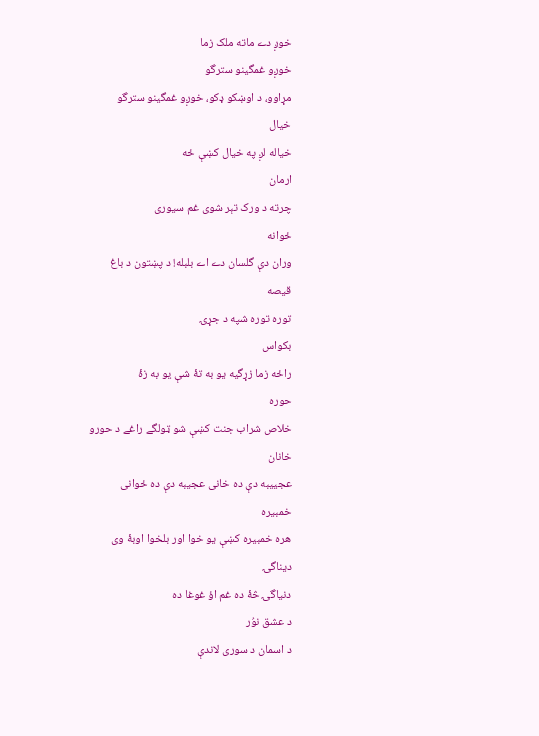خوږ دے ماته ملک زما
خوږو غمگينو سترگو
مړاوو، د اوښکو ډکو، خوږو غمگينو سترگو
خيال
خياله لږ په خيال کښې ځه
ارمان
چرته د ورک تېر شوی غم سيوری
ځوانه
وران دې گلسان دے اے بلبله! د پښتون د باغ
قيصه
توره توره شپه د جړۍ
بکواس
راځه زما زړگيه يو به تۀ شې يو به زۀ
حوره
خلاص شراب جنت کښې شو ټولگے راغے د حورو
خانان
عجييبه دې ده خانی عجيبه دې ده ځوانی
خمبيره
هره خمبيره کښې يو خوا اور بلخوا اوبۀ وی
ديناگۍ
دنياگۍ څۀ ده غم اؤ غوغا ده
د عشق نوُر
د اسمان د سوری لاندې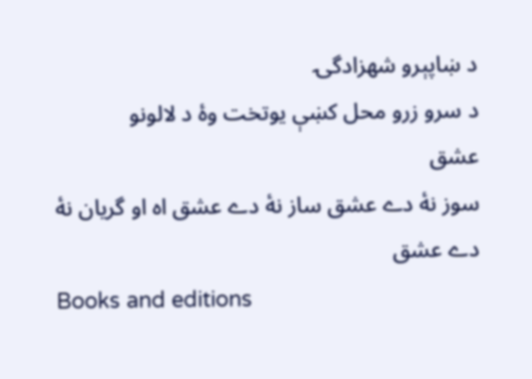د ښاپېرو شهزادگۍ
د سرو زرو محل کښې يوتخت وۀ د لالونو
عشق
سوز نۀ دے عشق ساز نۀ دے عشق اه او گريان نۀ دے عشق
Books and editions